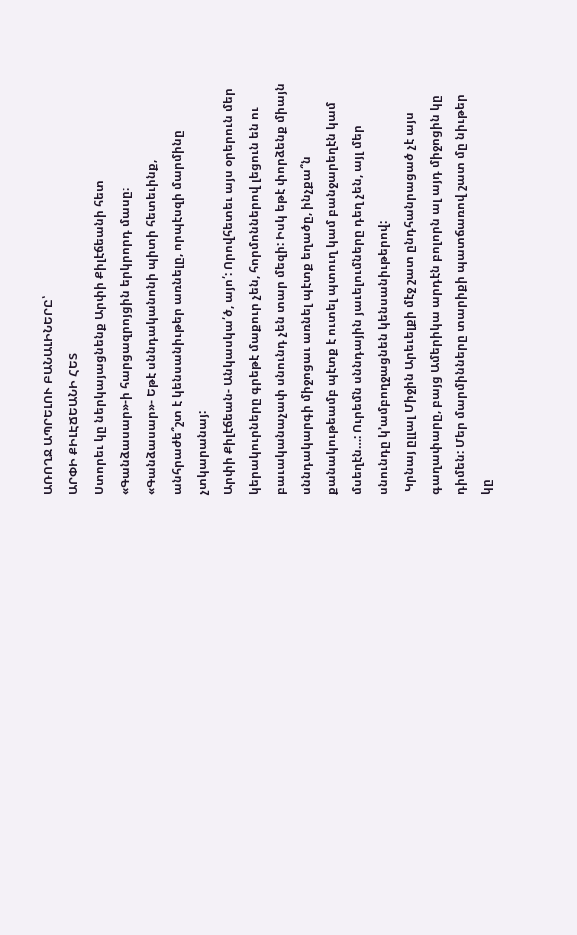ԱՌՈՂՋ ԱՊՐԵԼՈՒ ԲԱՆԱԼԻՆԵՐԸ՝
ԱՐՓԻ ՔԻԼԷՃԵԱՆԻ ՀԵՏ
Ստորեւ կը ներկայացնենք Արփի Քիլէճեանի հետ «Գանձասար»-ի հարցազրոյցին երկրորդ մասը։
«Գանձասար»- Եթէ սննդականոնի պիտի հետեւինք, անհրաժե՞շտ է կենսանիւթեր առնելը, որպէսզի մարմինը չտկարանայ:
Արփի Քիլէճեան- Անկասկա՛ծ, այո՛: Որովհետեւ այս օրերուն մեր կերակուրները գրեթէ մաքուր չեն, հորմոններով լեցուն են ու բաւականաչափ սնունդ չեն տար մեզի: Իսկ եթէ փորձենք միայն սննդակարգի միջոցաւ առնել պէտք եղածը, ինչքա՞ն քանակութեամբ պէտք է ուտել պտուղ կամ բանջարեղէն կամ մսեղէն…: Ուրեմն սննդային յաւելումները դեղ չեն, այլ մեր սնունդը կ’ամբողջացնեն կենսանիւթերով:
 Կրնայ ըլլալ Միջին Արեւելքի մէջ շատ ընդհանրացած չէ այս գաղափարը, բայց Ամերիկա արդէն բոլորն ալ այդ միջոցին կը դիմեն: Մեր մարմինները տարիքի պատճառով շատ մը նիւթեր կը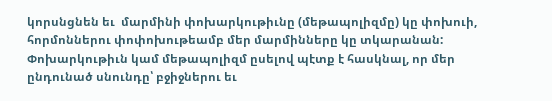կորսնցնեն եւ  մարմինի փոխարկութիւնը (մեթապոլիզմը) կը փոխուի, հորմոններու փոփոխութեամբ մեր մարմինները կը տկարանան:
Փոխարկութիւն կամ մեթապոլիզմ ըսելով պէտք է հասկնալ, որ մեր ընդունած սնունդը՝ բջիջներու եւ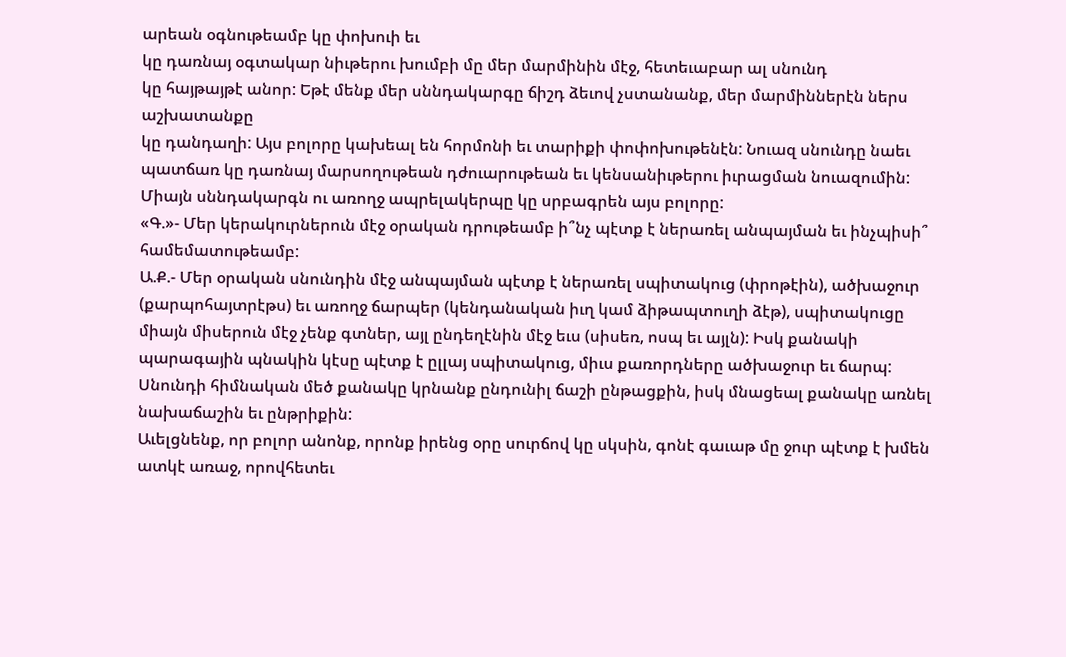արեան օգնութեամբ կը փոխուի եւ
կը դառնայ օգտակար նիւթերու խումբի մը մեր մարմինին մէջ, հետեւաբար ալ սնունդ
կը հայթայթէ անոր: Եթէ մենք մեր սննդակարգը ճիշդ ձեւով չստանանք, մեր մարմիններէն ներս աշխատանքը
կը դանդաղի: Այս բոլորը կախեալ են հորմոնի եւ տարիքի փոփոխութենէն: Նուազ սնունդը նաեւ պատճառ կը դառնայ մարսողութեան դժուարութեան եւ կենսանիւթերու իւրացման նուազումին: Միայն սննդակարգն ու առողջ ապրելակերպը կը սրբագրեն այս բոլորը:
«Գ.»- Մեր կերակուրներուն մէջ օրական դրութեամբ ի՞նչ պէտք է ներառել անպայման եւ ինչպիսի՞ համեմատութեամբ:
Ա.Ք.- Մեր օրական սնունդին մէջ անպայման պէտք է ներառել սպիտակուց (փրոթէին), ածխաջուր (քարպոհայտրէթս) եւ առողջ ճարպեր (կենդանական իւղ կամ ձիթապտուղի ձէթ), սպիտակուցը միայն միսերուն մէջ չենք գտներ, այլ ընդեղէնին մէջ եւս (սիսեռ, ոսպ եւ այլն): Իսկ քանակի պարագային պնակին կէսը պէտք է ըլլայ սպիտակուց, միւս քառորդները ածխաջուր եւ ճարպ: Սնունդի հիմնական մեծ քանակը կրնանք ընդունիլ ճաշի ընթացքին, իսկ մնացեալ քանակը առնել նախաճաշին եւ ընթրիքին:
Աւելցնենք, որ բոլոր անոնք, որոնք իրենց օրը սուրճով կը սկսին, գոնէ գաւաթ մը ջուր պէտք է խմեն ատկէ առաջ, որովհետեւ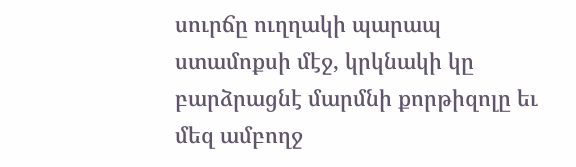սուրճը ուղղակի պարապ ստամոքսի մէջ, կրկնակի կը բարձրացնէ մարմնի քորթիզոլը եւ մեզ ամբողջ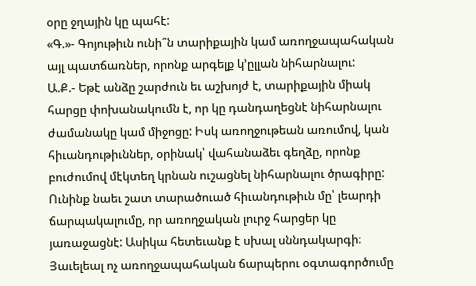օրը ջղային կը պահէ:
«Գ.»- Գոյութիւն ունի՞ն տարիքային կամ առողջապահական այլ պատճառներ, որոնք արգելք կ’ըլլան նիհարնալու:
Ա.Ք.- Եթէ անձը շարժուն եւ աշխոյժ է, տարիքային միակ հարցը փոխանակումն է, որ կը դանդաղեցնէ նիհարնալու ժամանակը կամ միջոցը: Իսկ առողջութեան առումով, կան հիւանդութիւններ, օրինակ՝ վահանաձեւ գեղձը, որոնք բուժումով մէկտեղ կրնան ուշացնել նիհարնալու ծրագիրը: Ունինք նաեւ շատ տարածուած հիւանդութիւն մը՝ լեարդի ճարպակալումը, որ առողջական լուրջ հարցեր կը յառաջացնէ: Ասիկա հետեւանք է սխալ սննդակարգի։ Յաւելեալ ոչ առողջապահական ճարպերու օգտագործումը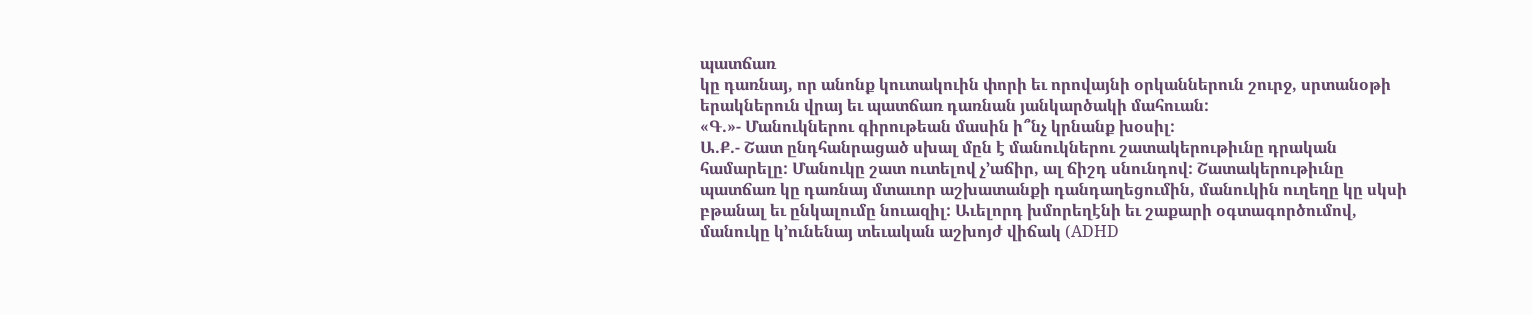պատճառ
կը դառնայ, որ անոնք կուտակուին փորի եւ որովայնի օրկաններուն շուրջ, սրտանօթի երակներուն վրայ եւ պատճառ դառնան յանկարծակի մահուան:
«Գ.»- Մանուկներու գիրութեան մասին ի՞նչ կրնանք խօսիլ:
Ա.Ք.- Շատ ընդհանրացած սխալ մըն է մանուկներու շատակերութիւնը դրական համարելը: Մանուկը շատ ուտելով չ’աճիր, ալ ճիշդ սնունդով: Շատակերութիւնը պատճառ կը դառնայ մտաւոր աշխատանքի դանդաղեցումին, մանուկին ուղեղը կը սկսի բթանալ եւ ընկալումը նուազիլ: Աւելորդ խմորեղէնի եւ շաքարի օգտագործումով, մանուկը կ’ունենայ տեւական աշխոյժ վիճակ (ADHD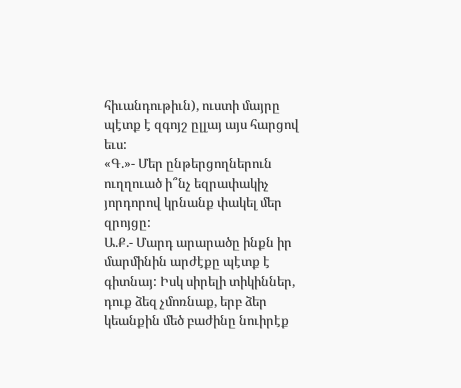հիւանդութիւն), ուստի մայրը պէտք է զգոյշ ըլլայ այս հարցով եւս:
«Գ.»- Մեր ընթերցողներուն ուղղուած ի՞նչ եզրափակիչ յորդորով կրնանք փակել մեր զրոյցը:
Ա.Ք.- Մարդ արարածը ինքն իր մարմինին արժէքը պէտք է գիտնայ: Իսկ սիրելի տիկիններ, դուք ձեզ չմոռնաք, երբ ձեր կեանքին մեծ բաժինը նուիրէք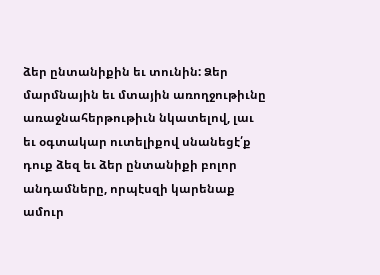ձեր ընտանիքին եւ տունին: Ձեր մարմնային եւ մտային առողջութիւնը առաջնահերթութիւն նկատելով, լաւ եւ օգտակար ուտելիքով սնանեցէ՛ք դուք ձեզ եւ ձեր ընտանիքի բոլոր անդամները, որպէսզի կարենաք ամուր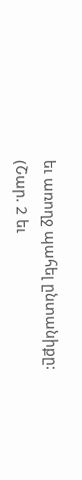եւ առողջ պահել ընտանիքը:
(Շար. 2 եւ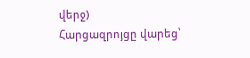վերջ)
Հարցազրոյցը վարեց՝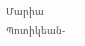Մարիա Պոտիկեան-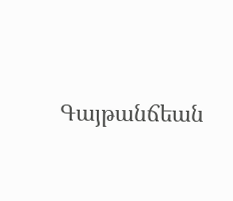Գայթանճեան